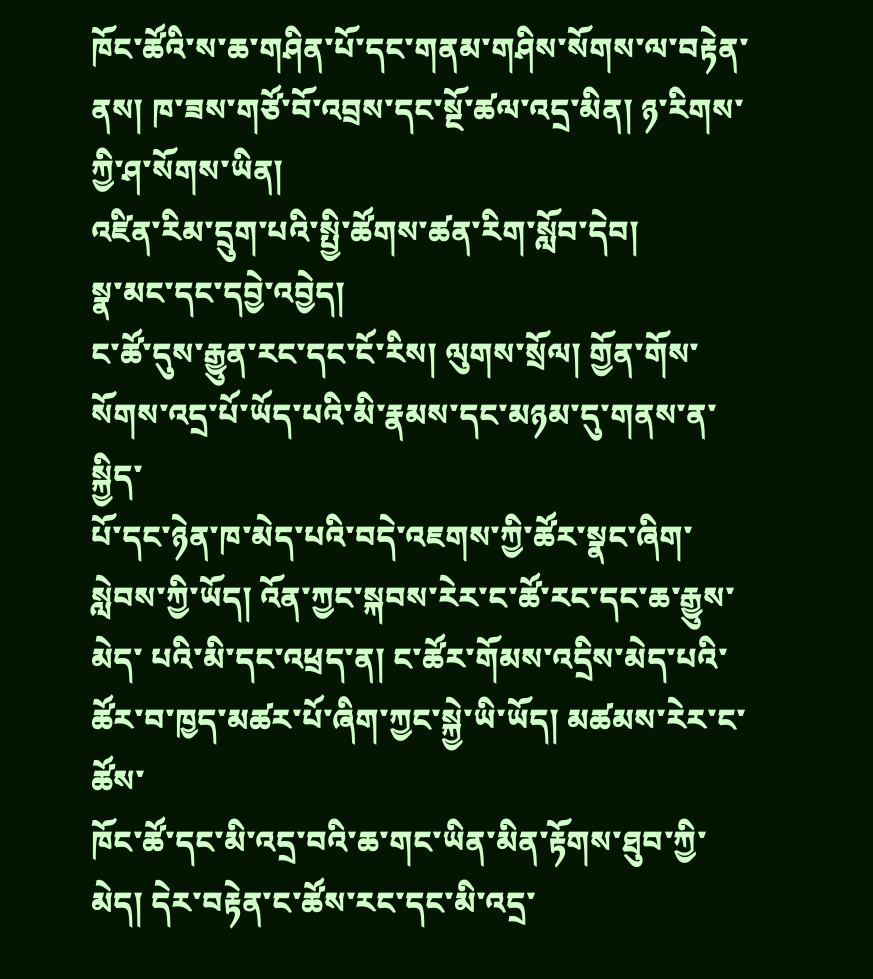ཁོང་ཚོའི་ས་ཆ་གཤིན་པོ་དང་གནམ་གཤིས་སོགས་ལ་བརྟེན་ནས། ཁ་ཟས་གཙོ་བོ་འབྲས་དང་སྔོ་ཚལ་འདྲ་མིན། ཉ་རིགས་ཀྱི་ཤ་སོགས་ཡིན།
འཛིན་རིམ་དྲུག་པའི་སྤྱི་ཚོགས་ཚན་རིག་སློབ་དེབ།
སྣ་མང་དང་དབྱེ་འབྱེད།
ང་ཚོ་དུས་རྒྱུན་རང་དང་ངོ་རིས། ལུགས་སྲོལ། གྱོན་གོས་སོགས་འདྲ་པོ་ཡོད་པའི་མི་རྣམས་དང་མཉམ་དུ་གནས་ན་སྐྱིད་
པོ་དང་ཉེན་ཁ་མེད་པའི་བདེ་འཇགས་ཀྱི་ཚོར་སྣང་ཞིག་སླེབས་ཀྱི་ཡོད། འོན་ཀྱང་སྐབས་རེར་ང་ཚོ་རང་དང་ཆ་རྒྱུས་མེད་ པའི་མི་དང་འཕྲད་ན། ང་ཚོར་གོམས་འདྲིས་མེད་པའི་ཚོར་བ་ཁྱད་མཚར་པོ་ཞིག་ཀྱང་སྐྱེ་ཡི་ཡོད། མཚམས་རེར་ང་ཚོས་
ཁོང་ཚོ་དང་མི་འདྲ་བའི་ཆ་གང་ཡིན་མིན་རྟོགས་ཐུབ་ཀྱི་མེད། དེར་བརྟེན་ང་ཚོས་རང་དང་མི་འདྲ་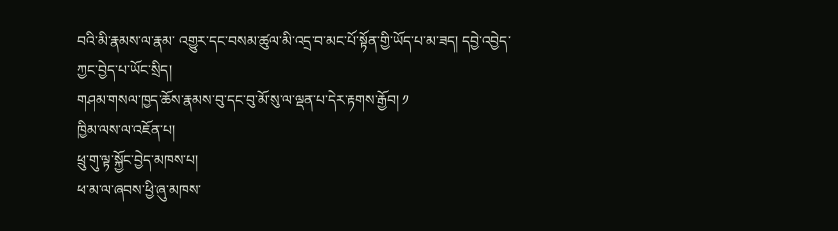བའི་མི་རྣམས་ལ་རྣམ་ འགྱུར་དང་བསམ་ཚུལ་མི་འདྲ་བ་མང་པོ་སྟོན་གྱི་ཡོད་པ་མ་ཟད། དབྱེ་འབྱེད་ཀྱང་བྱེད་པ་ཡོང་སྲིད།
གཤམ་གསལ་ཁྱད་ཆོས་རྣམས་བུ་དང་བུ་མོ་སུ་ལ་ལྡན་པ་དེར་རྟགས་རྒྱོབ། ༡
ཁྱིམ་ལས་ལ་འཇོན་པ།
ཕྲུ་གུ་ལྟ་སྐྱོང་བྱེད་མཁས་པ།
ཕ་མ་ལ་ཞབས་ཕྱི་ཞུ་མཁས་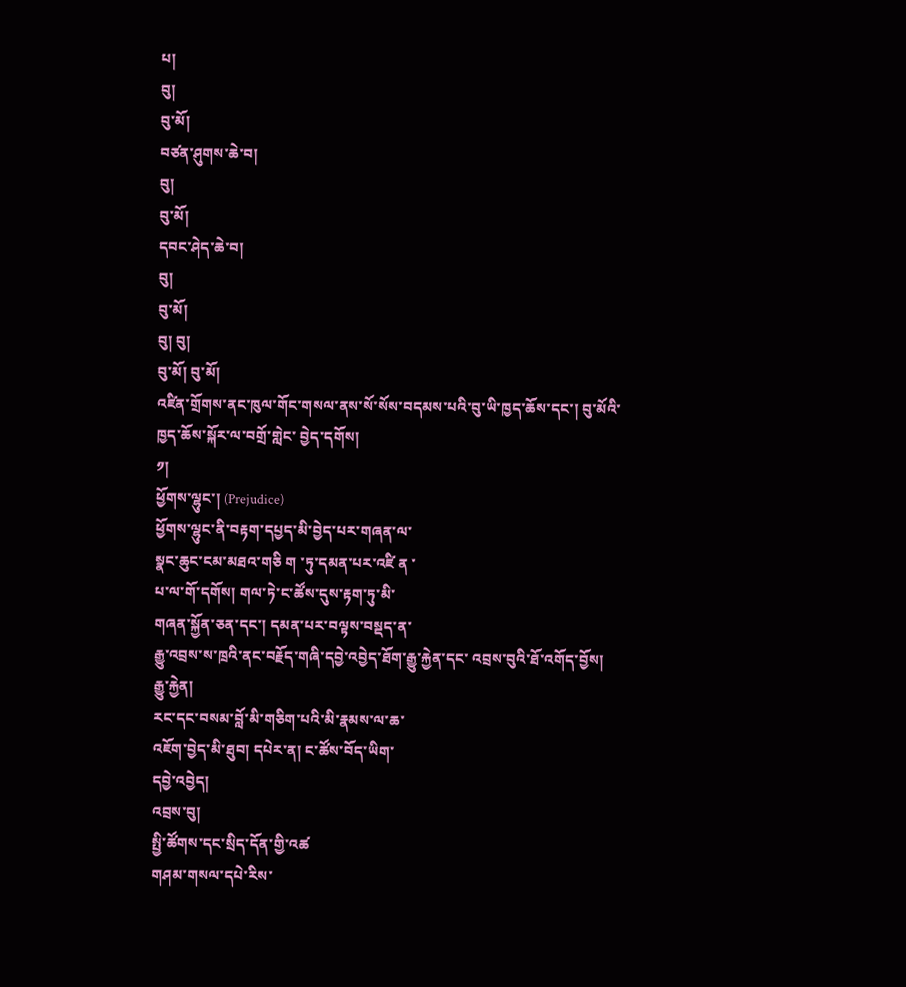པ།
བུ།
བུ་མོ།
བཙན་ཤུགས་ཆེ་བ།
བུ།
བུ་མོ།
དབང་ཤེད་ཆེ་བ།
བུ།
བུ་མོ།
བུ། བུ།
བུ་མོ། བུ་མོ།
འཛིན་གྲོགས་ནང་ཁུལ་གོང་གསལ་ནས་སོ་སོས་བདམས་པའི་བུ་ཡི་ཁྱད་ཆོས་དང་། བུ་མོའི་ཁྱད་ཆོས་སྐོར་ལ་བགྲོ་གླེང་ བྱེད་དགོས།
༡།
ཕྱོགས་ལྷུང་། (Prejudice)
ཕྱོགས་ལྷུང་ནི་བརྟག་དཔྱད་མི་བྱེད་པར་གཞན་ལ་
སྣང་ཆུང་ངམ་མཐའ་གཅི ག ་ཏུ་དམན་པར་འཛི ན ་
པ་ལ་གོ་དགོས། གལ་ཏེ་ང་ཚོས་དུས་རྟག་ཏུ་མི་
གཞན་སྐྱོན་ཅན་དང་། དམན་པར་བལྟས་བསྡད་ན་
རྒྱུ་འབྲས་ས་ཁྲའི་ནང་བརྗོད་གཞི་དབྱེ་འབྱེད་ཐོག་རྒྱུ་རྐྱེན་དང་ འབྲས་བུའི་ཐོ་འགོད་བྱོས།
རྒྱུ་རྐྱེན།
རང་དང་བསམ་བློ་མི་གཅིག་པའི་མི་རྣམས་ལ་ཆ་
འཇོག་བྱེད་མི་ཐུབ། དཔེར་ན། ང་ཚོས་བོད་ཡིག་
དབྱེ་འབྱེད།
འབྲས་བུ།
སྤྱི་ཚོགས་དང་སྲིད་དོན་གྱི་འཚ
གཤམ་གསལ་དཔེ་རིས་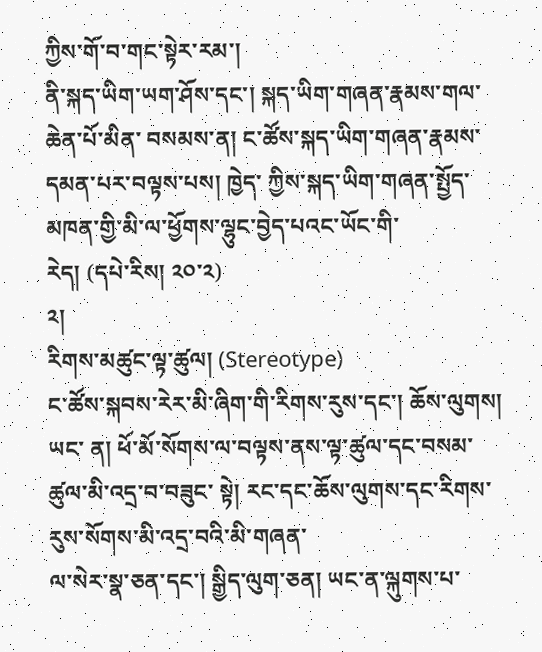ཀྱིས་གོ་བ་གང་སྟེར་རམ་།
ནི་སྐད་ཡིག་ཡག་ཤོས་དང་། སྐད་ཡིག་གཞན་རྣམས་གལ་ཆེན་པོ་མིན་ བསམས་ན། ང་ཚོས་སྐད་ཡིག་གཞན་རྣམས་དམན་པར་བལྟས་པས། ཁྱེད་ ཀྱིས་སྐད་ཡིག་གཞན་སྤྱོད་མཁན་གྱི་མི་ལ་ཕྱོགས་ལྷུང་བྱེད་པའང་ཡོང་གི་
རེད། (དཔེ་རིས། ༢༠་༢)
༢།
རིགས་མཚུང་ལྟ་ཚུལ། (Stereotype)
ང་ཚོས་སྐབས་རེར་མི་ཞིག་གི་རིགས་རུས་དང་། ཆོས་ལུགས། ཡང་ ན། ཕོ་མོ་སོགས་ལ་བལྟས་ནས་ལྟ་ཚུལ་དང་བསམ་ཚུལ་མི་འདྲ་བ་བཟུང་ སྟེ། རང་དང་ཆོས་ལུགས་དང་རིགས་རུས་སོགས་མི་འདྲ་བའི་མི་གཞན་
ལ་སེར་སྣ་ཅན་དང་། སྒྱིད་ལུག་ཅན། ཡང་ན་ལྐུགས་པ་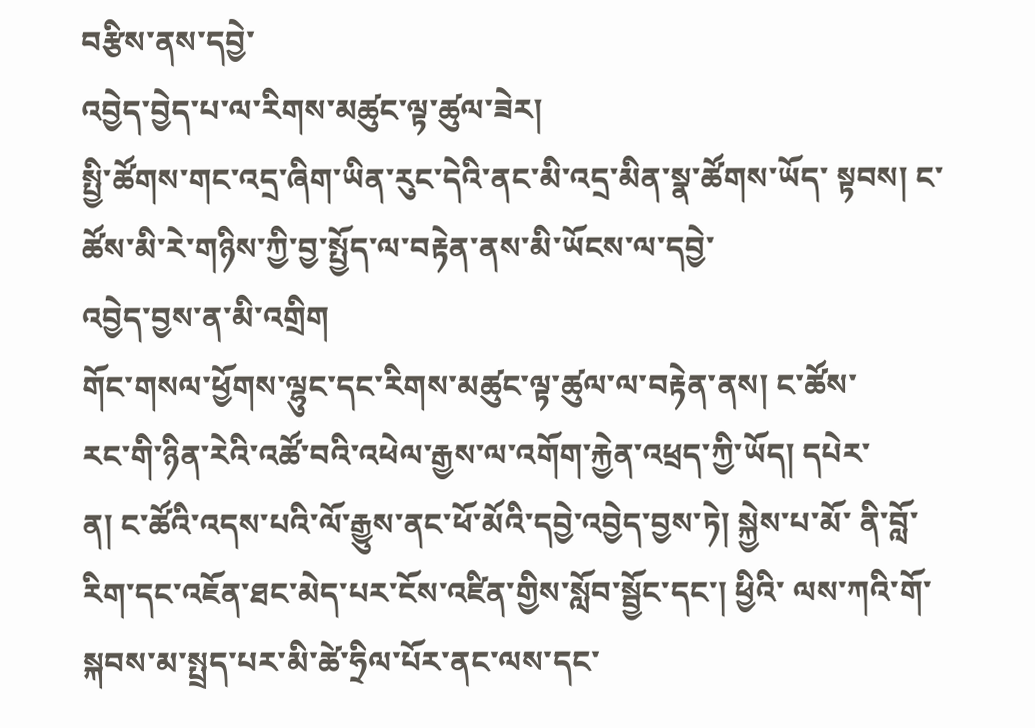བརྩིས་ནས་དབྱེ་
འབྱེད་བྱེད་པ་ལ་རིགས་མཚུང་ལྟ་ཚུལ་ཟེར།
སྤྱི་ཚོགས་གང་འདྲ་ཞིག་ཡིན་རུང་དེའི་ནང་མི་འདྲ་མིན་སྣ་ཚོགས་ཡོད་ སྟབས། ང་ཚོས་མི་རེ་གཉིས་ཀྱི་བྱ་སྤྱོད་ལ་བརྟེན་ནས་མི་ཡོངས་ལ་དབྱེ་
འབྱེད་བྱས་ན་མི་འགྲིག
གོང་གསལ་ཕྱོགས་ལྷུང་དང་རིགས་མཚུང་ལྟ་ཚུལ་ལ་བརྟེན་ནས། ང་ཚོས་
རང་གི་ཉིན་རེའི་འཚོ་བའི་འཕེལ་རྒྱས་ལ་འགོག་རྐྱེན་འཕྲད་ཀྱི་ཡོད། དཔེར་
ན། ང་ཚོའི་འདས་པའི་ལོ་རྒྱུས་ནང་ཕོ་མོའི་དབྱེ་འབྱེད་བྱས་ཏེ། སྐྱེས་པ་མོ་ ནི་བློ་རིག་དང་འཇོན་ཐང་མེད་པར་ངོས་འཛིན་གྱིས་སློབ་སྦྱོང་དང་། ཕྱིའི་ ལས་ཀའི་གོ་སྐབས་མ་སྤྲད་པར་མི་ཚེ་ཧྲིལ་པོར་ནང་ལས་དང་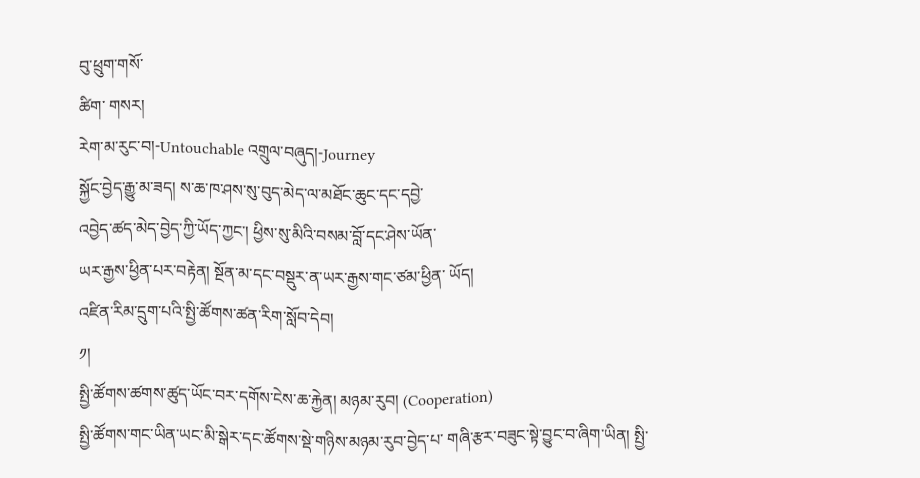བུ་ཕྲུག་གསོ་
ཚིག་ གསར།
རེག་མ་རུང་བ།-Untouchable འགྲུལ་བཞུད།-Journey
སྐྱོང་བྱེད་རྒྱུ་མ་ཟད། ས་ཆ་ཁ་ཤས་སུ་བུད་མེད་ལ་མཐོང་ཆུང་དང་དབྱེ་
འབྱེད་ཚད་མེད་བྱེད་ཀྱི་ཡོད་ཀྱང་། ཕྱིས་སུ་མིའི་བསམ་བློ་དང་ཤེས་ཡོན་
ཡར་རྒྱས་ཕྱིན་པར་བརྟེན། སྔོན་མ་དང་བསྡུར་ན་ཡར་རྒྱས་གང་ཙམ་ཕྱིན་ ཡོད།
འཛིན་རིམ་དྲུག་པའི་སྤྱི་ཚོགས་ཚན་རིག་སློབ་དེབ།
༡།
སྤྱི་ཚོགས་ཚགས་ཚུད་ཡོང་བར་དགོས་ངེས་ཆ་རྐྱེན། མཉམ་རུབ། (Cooperation)
སྤྱི་ཚོགས་གང་ཡིན་ཡང་མི་སྒེར་དང་ཚོགས་སྡེ་གཉིས་མཉམ་རུབ་བྱེད་པ་ གཞི་རྩར་བཟུང་སྟེ་བྱུང་བ་ཞིག་ཡིན། སྤྱི་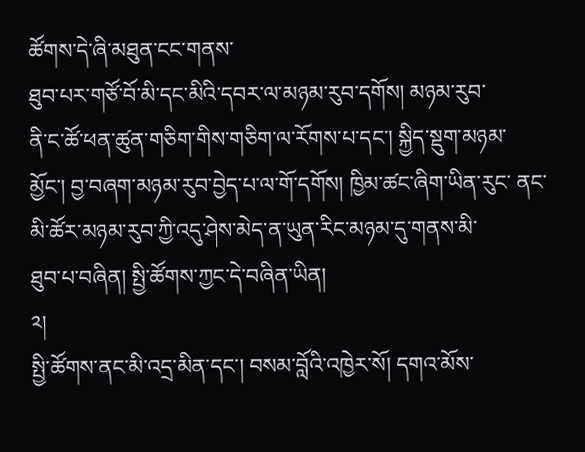ཚོགས་དེ་ཞི་མཐུན་ངང་གནས་
ཐུབ་པར་གཙོ་བོ་མི་དང་མིའི་དབར་ལ་མཉམ་རུབ་དགོས། མཉམ་རུབ་
ནི་ང་ཚོ་ཕན་ཚུན་གཅིག་གིས་གཅིག་ལ་རོགས་པ་དང་། སྐྱིད་སྡུག་མཉམ་
མྱོང་། བྱ་བཞག་མཉམ་རུབ་བྱེད་པ་ལ་གོ་དགོས། ཁྱིམ་ཚང་ཞིག་ཡིན་རུང་ ནང་མི་ཚོར་མཉམ་རུབ་ཀྱི་འདུ་ཤེས་མེད་ན་ཡུན་རིང་མཉམ་དུ་གནས་མི་
ཐུབ་པ་བཞིན། སྤྱི་ཚོགས་ཀྱང་དེ་བཞིན་ཡིན།
༢།
སྤྱི་ཚོགས་ནང་མི་འདྲ་མིན་དང་། བསམ་བློའི་འཁྱེར་སོ། དགའ་མོས་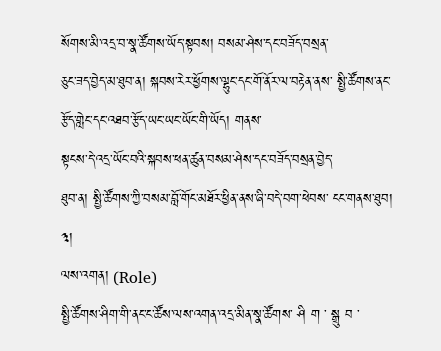སོགས་མི་འདྲ་བ་སྣ་ཚོགས་ཡོད་སྟབས། བསམ་ཤེས་དང་བཟོད་བསྲན་
ཅུང་ཟད་བྱེད་མ་ཐུབ་ན། སྐབས་རེར་ཕྱོགས་ལྷུང་དང་གོ་ནོར་ལ་བརྟེན་ནས་ སྤྱི་ཚོགས་ནང་རྩོད་གླེང་དང་འཐབ་རྩོད་ཡང་ཡང་ཡོང་གི་ཡོད། གནས་
སྟངས་དེ་འདྲ་ཡོང་བའི་སྐབས་ཕན་ཚུན་བསམ་ཤེས་དང་བཟོད་བསྲན་བྱེད་
ཐུབ་ན། སྤྱི་ཚོགས་ཀྱི་བསམ་བློ་གོང་མཐོར་ཕྱིན་ནས་ཞི་བདེ་བག་ཕེབས་ ངང་གནས་ཐུབ།
༣།
ལས་འགན། (Role)
སྤྱི་ཚོགས་ཤིག་གི་ནང་ང་ཚོས་ལས་འགན་འདྲ་མིན་སྣ་ཚོགས་ ཤི ག ་ སྒྲུ བ ་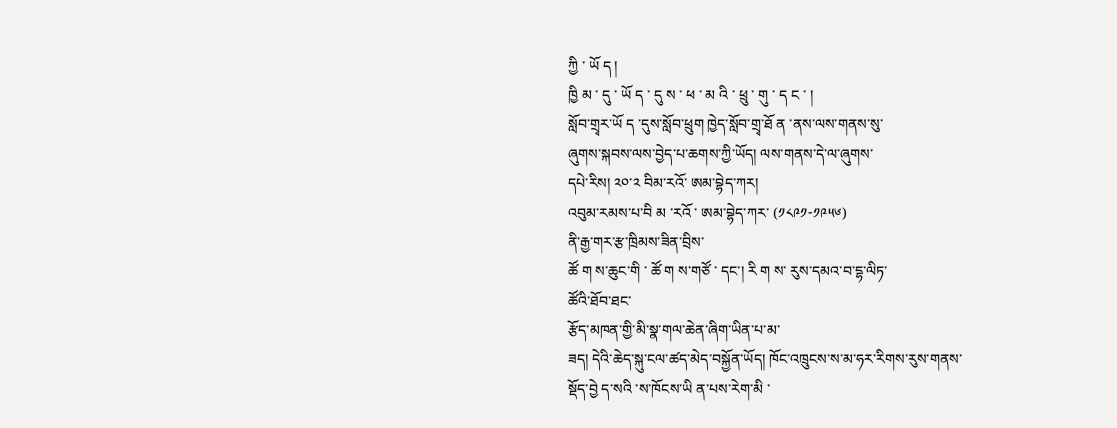ཀྱི ་ ཡོ ད །
ཁྱི མ ་ དུ ་ ཡོ ད ་ དུ ས ་ ཕ ་ མ འི ་ ཕྲུ ་ གུ ་ ད ང ་ །
སློབ་གྲྭར་ཡོ ད ་དུས་སློབ་ཕྲུག ཁྱེད་སློབ་གྲྭ་ཐོ ན ་ནས་ལས་གནས་སུ་
ཞུགས་སྐབས་ལས་བྱེད་པ་ཆགས་ཀྱི་ཡོད། ལས་གནས་དེ་ལ་ཞུགས་
དཔེ་རིས། ༢༠་༢ བིམ་རའོ་ ཨམ་བྷེད་ཀར།
འབུམ་རམས་པ་བི མ ་རའོ ་ ཨམ་བྷེད་ཀར་ (༡༨༩༡-༡༩༥༦)
ནི་རྒྱ་གར་རྩ་ཁྲིམས་ཟིན་བྲིས་
ཚོ ག ས་ཆུང་གི ་ ཚོ ག ས་གཙོ ་ དང་། རི ག ས་ རུས་དམའ་བ་དྷ་ལིཏ་
ཚོའི་ཐོབ་ཐང་
རྩོད་མཁན་གྱི་མི་སྣ་གལ་ཆེན་ཞིག་ཡིན་པ་མ་
ཟད། དེའི་ཆེད་སྐུ་ངལ་ཚད་མེད་བསྐྱོན་ཡོད། ཁོང་འཁྲུངས་ས་མ་ཧར་རིགས་རུས་གནས་
སྡོད་བྱེ ད་སའི ་ས་ཁོངས་ཡི ན་པས་རེག་མི ་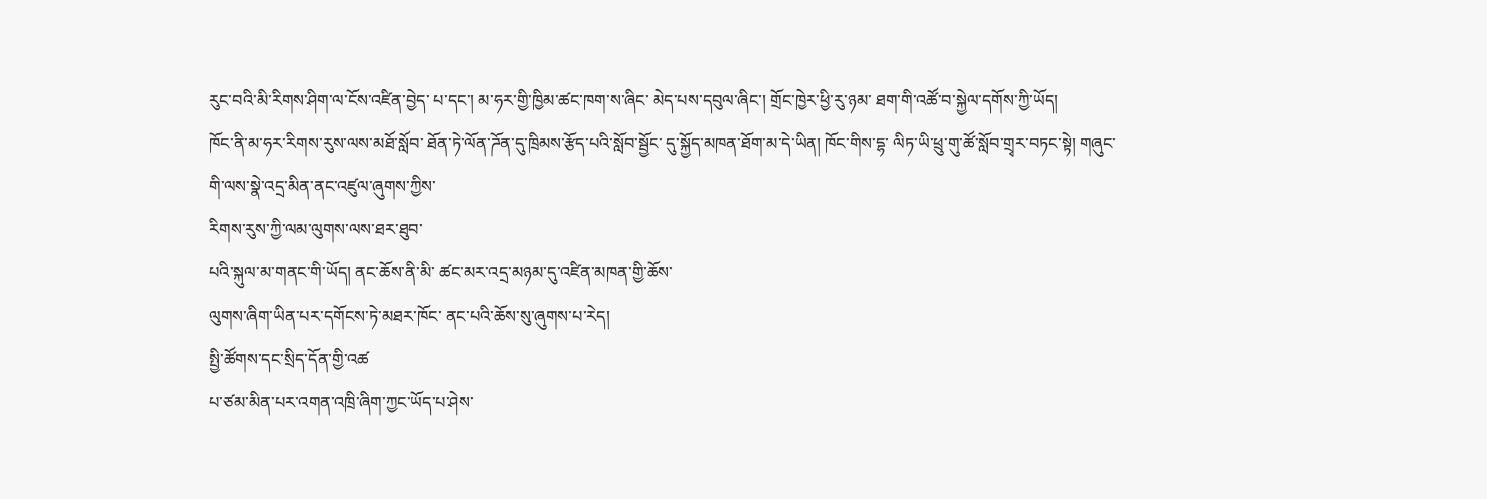རུང་བའི་མི་རིགས་ཤིག་ལ་ངོས་འཛིན་བྱེད་ པ་དང་། མ་ཧར་གྱི་ཁྱིམ་ཚང་ཁག་ས་ཞིང་ མེད་པས་དབུལ་ཞིང་། གྲོང་ཁྱེར་ཕྱི་རུ་ཉམ་ ཐག་གི་འཚོ་བ་སྐྱེལ་དགོས་ཀྱི་ཡོད།
ཁོང་ནི་མ་ཧར་རིགས་རུས་ལས་མཐོ་སློབ་ ཐོན་ཏེ་ལོན་ཌོན་དུ་ཁྲིམས་རྩོད་པའི་སློབ་སྦྱོང་ དུ་སྐྱོད་མཁན་ཐོག་མ་དེ་ཡིན། ཁོང་གིས་དྷ་ ལིཏ་ཡི་ཕྲུ་གུ་ཚོ་སློབ་གྲྭར་བཏང་སྟེ། གཞུང་
གི་ལས་སྣེ་འདྲ་མིན་ནང་འཛུལ་ཞུགས་ཀྱིས་
རིགས་རུས་ཀྱི་ལམ་ལུགས་ལས་ཐར་ཐུབ་
པའི་སྐུལ་མ་གནང་གི་ཡོད། ནང་ཆོས་ནི་མི་ ཚང་མར་འདྲ་མཉམ་དུ་འཛིན་མཁན་གྱི་ཆོས་
ལུགས་ཞིག་ཡིན་པར་དགོངས་ཏེ་མཐར་ཁོང་ ནང་པའི་ཆོས་སུ་ཞུགས་པ་རེད།
སྤྱི་ཚོགས་དང་སྲིད་དོན་གྱི་འཚ
པ་ཙམ་མིན་པར་འགན་འཁྲི་ཞིག་ཀྱང་ཡོད་པ་ཤེས་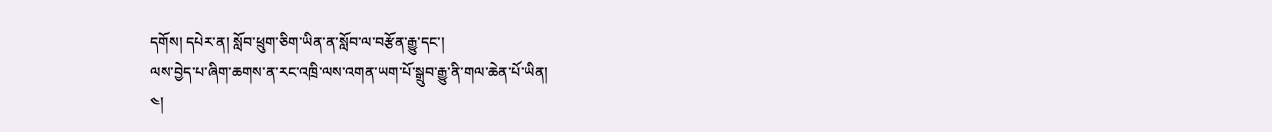དགོས། དཔེར་ན། སློབ་ཕྲུག་ཅིག་ཡིན་ན་སློབ་ལ་བརྩོན་རྒྱུ་དང་།
ལས་བྱེད་པ་ཞིག་ཆགས་ན་རང་འཁྲི་ལས་འགན་ཡག་པོ་སྒྲུབ་རྒྱུ་ནི་གལ་ཆེན་པོ་ཡིན།
༤།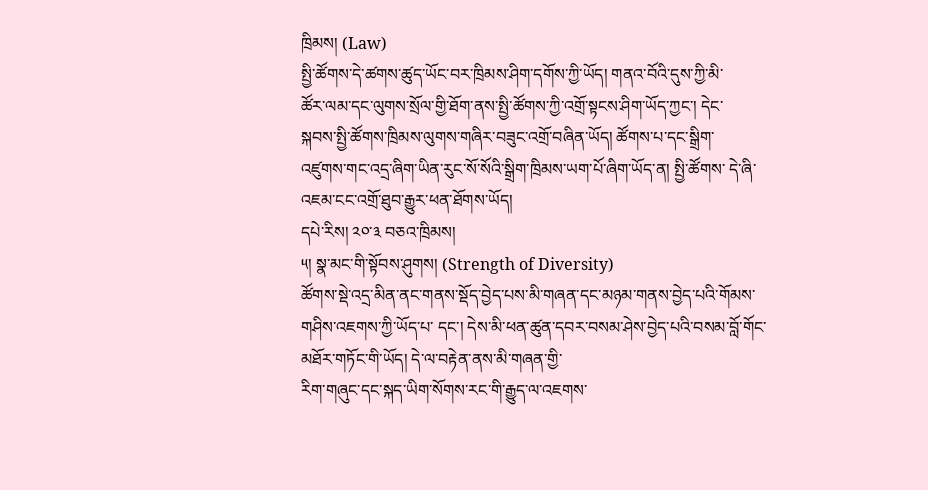ཁྲིམས། (Law)
སྤྱི་ཚོགས་དེ་ཚགས་ཚུད་ཡོང་བར་ཁྲིམས་ཤིག་དགོས་ཀྱི་ཡོད། གནའ་བོའི་དུས་ཀྱི་མི་
ཚོར་ལམ་དང་ལུགས་སྲོལ་གྱི་ཐོག་ནས་སྤྱི་ཚོགས་ཀྱི་འགྲོ་སྟངས་ཤིག་ཡོད་ཀྱང་། དེང་
སྐབས་སྤྱི་ཚོགས་ཁྲིམས་ལུགས་གཞིར་བཟུང་འགྲོ་བཞིན་ཡོད། ཚོགས་པ་དང་སྒྲིག་
འཛུགས་གང་འདྲ་ཞིག་ཡིན་རུང་སོ་སོའི་སྒྲིག་ཁྲིམས་ཡག་པོ་ཞིག་ཡོད་ན། སྤྱི་ཚོགས་ དེ་ཞི་འཇམ་ངང་འགྲོ་ཐུབ་རྒྱུར་ཕན་ཐོགས་ཡོད།
དཔེ་རིས། ༢༠་༣ བཅའ་ཁྲིམས།
༥། སྣ་མང་གི་སྟོབས་ཤུགས། (Strength of Diversity)
ཚོགས་སྡེ་འདྲ་མིན་ནང་གནས་སྡོད་བྱེད་པས་མི་གཞན་དང་མཉམ་གནས་བྱེད་པའི་གོམས་གཤིས་འཇགས་ཀྱི་ཡོད་པ་ དང་། དེས་མི་ཕན་ཚུན་དབར་བསམ་ཤེས་བྱེད་པའི་བསམ་བློ་གོང་མཐོར་གཏོང་གི་ཡོད། དེ་ལ་བརྟེན་ནས་མི་གཞན་གྱི་
རིག་གཞུང་དང་སྐད་ཡིག་སོགས་རང་གི་རྒྱུད་ལ་འཇགས་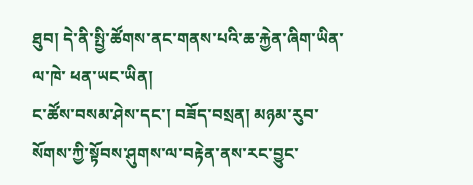ཐུབ། དེ་ནི་སྤྱི་ཚོགས་ནང་གནས་པའི་ཆ་རྐྱེན་ཞིག་ཡིན་ལ་ཁེ་ ཕན་ཡང་ཡིན།
ང་ཚོས་བསམ་ཤེས་དང་། བཟོད་བསྲན། མཉམ་རུབ་སོགས་ཀྱི་སྟོབས་ཤུགས་ལ་བརྟེན་ནས་རང་བྱུང་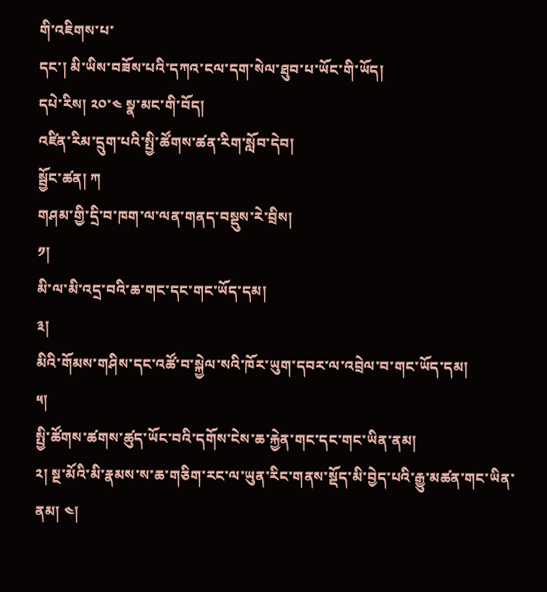གི་འཇིགས་པ་
དང་། མི་ཡིས་བཟོས་པའི་དཀའ་ངལ་དག་སེལ་ཐུབ་པ་ཡོང་གི་ཡོད།
དཔེ་རིས། ༢༠་༤ སྣ་མང་གི་བོད།
འཛིན་རིམ་དྲུག་པའི་སྤྱི་ཚོགས་ཚན་རིག་སློབ་དེབ།
སྦྱོང་ཚན། ཀ
གཤམ་གྱི་དྲི་བ་ཁག་ལ་ལན་གནད་བསྡུས་རེ་བྲིས།
༡།
མི་ལ་མི་འདྲ་བའི་ཆ་གང་དང་གང་ཡོད་དམ།
༣།
མིའི་གོམས་གཤིས་དང་འཚོ་བ་སྐྱེལ་སའི་ཁོར་ཡུག་དབར་ལ་འབྲེལ་བ་གང་ཡོད་དམ།
༥།
སྤྱི་ཚོགས་ཚགས་ཚུད་ཡོང་བའི་དགོས་ངེས་ཆ་རྐྱེན་གང་དང་གང་ཡིན་ནམ།
༢། སྔ་མོའི་མི་རྣམས་ས་ཆ་གཅིག་རང་ལ་ཡུན་རིང་གནས་སྡོད་མི་བྱེད་པའི་རྒྱུ་མཚན་གང་ཡིན་ནམ། ༤།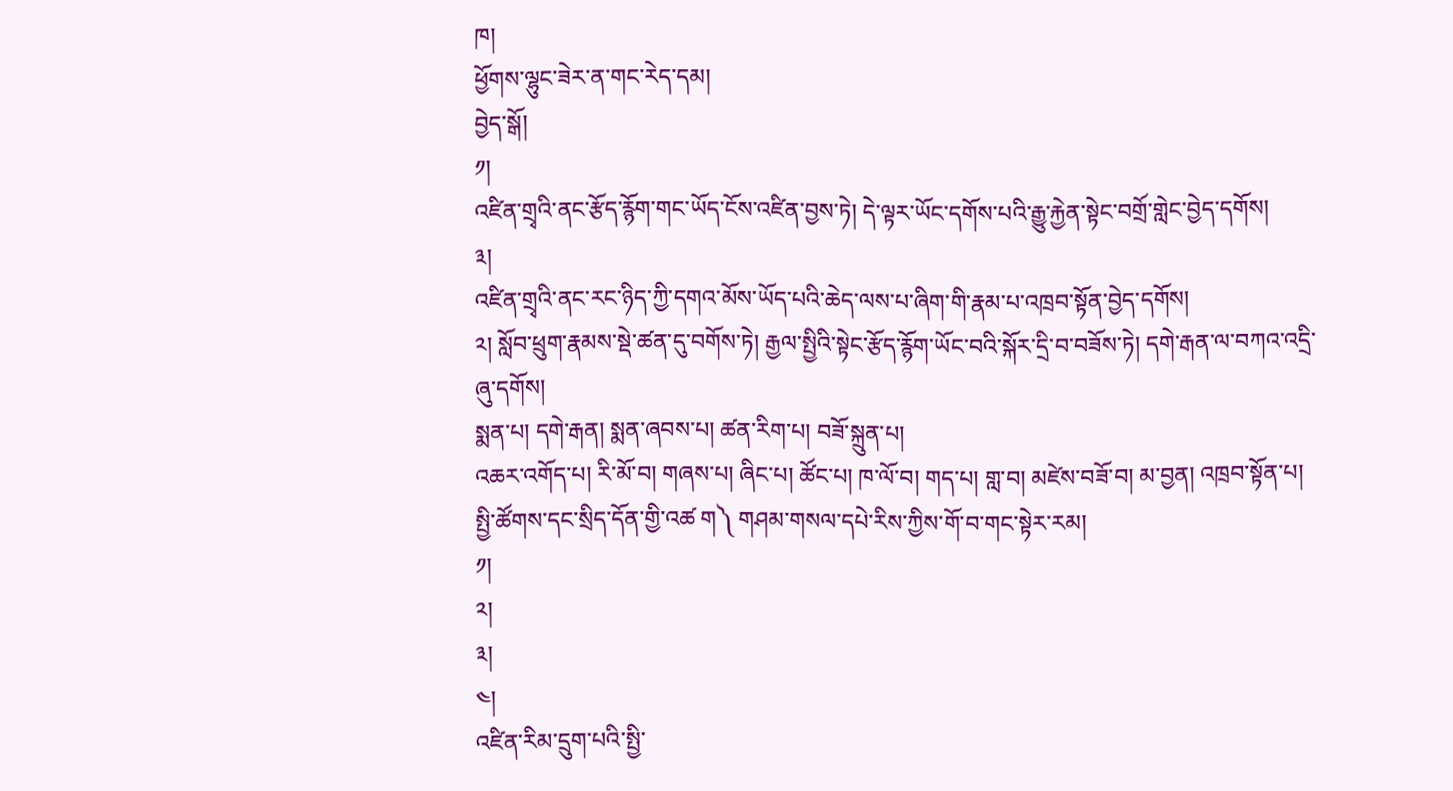ཁ།
ཕྱོགས་ལྷུང་ཟེར་ན་གང་རེད་དམ།
བྱེད་སྒོ།
༡།
འཛིན་གྲྭའི་ནང་རྩོད་རྙོག་གང་ཡོད་ངོས་འཛིན་བྱས་ཏེ། དེ་ལྟར་ཡོང་དགོས་པའི་རྒྱུ་རྐྱེན་སྟེང་བགྲོ་གླེང་བྱེད་དགོས།
༣།
འཛིན་གྲྭའི་ནང་རང་ཉིད་ཀྱི་དགའ་མོས་ཡོད་པའི་ཆེད་ལས་པ་ཞིག་གི་རྣམ་པ་འཁྲབ་སྟོན་བྱེད་དགོས།
༢། སློབ་ཕྲུག་རྣམས་སྡེ་ཚན་དུ་བགོས་ཏེ། རྒྱལ་སྤྱིའི་སྟེང་རྩོད་རྙོག་ཡོང་བའི་སྐོར་དྲི་བ་བཟོས་ཏེ། དགེ་རྒན་ལ་བཀའ་འདྲི་ཞུ་དགོས།
སྨན་པ། དགེ་རྒན། སྨན་ཞབས་པ། ཚན་རིག་པ། བཟོ་སྐྲུན་པ།
འཆར་འགོད་པ། རི་མོ་བ། གཞས་པ། ཞིང་པ། ཚོང་པ། ཁ་ལོ་བ། གད་པ། གླ་བ། མཛེས་བཟོ་བ། མ་བྱན། འཁྲབ་སྟོན་པ།
སྤྱི་ཚོགས་དང་སྲིད་དོན་གྱི་འཚ ག༽ གཤམ་གསལ་དཔེ་རིས་ཀྱིས་གོ་བ་གང་སྟེར་རམ།
༡།
༢།
༣།
༤།
འཛིན་རིམ་དྲུག་པའི་སྤྱི་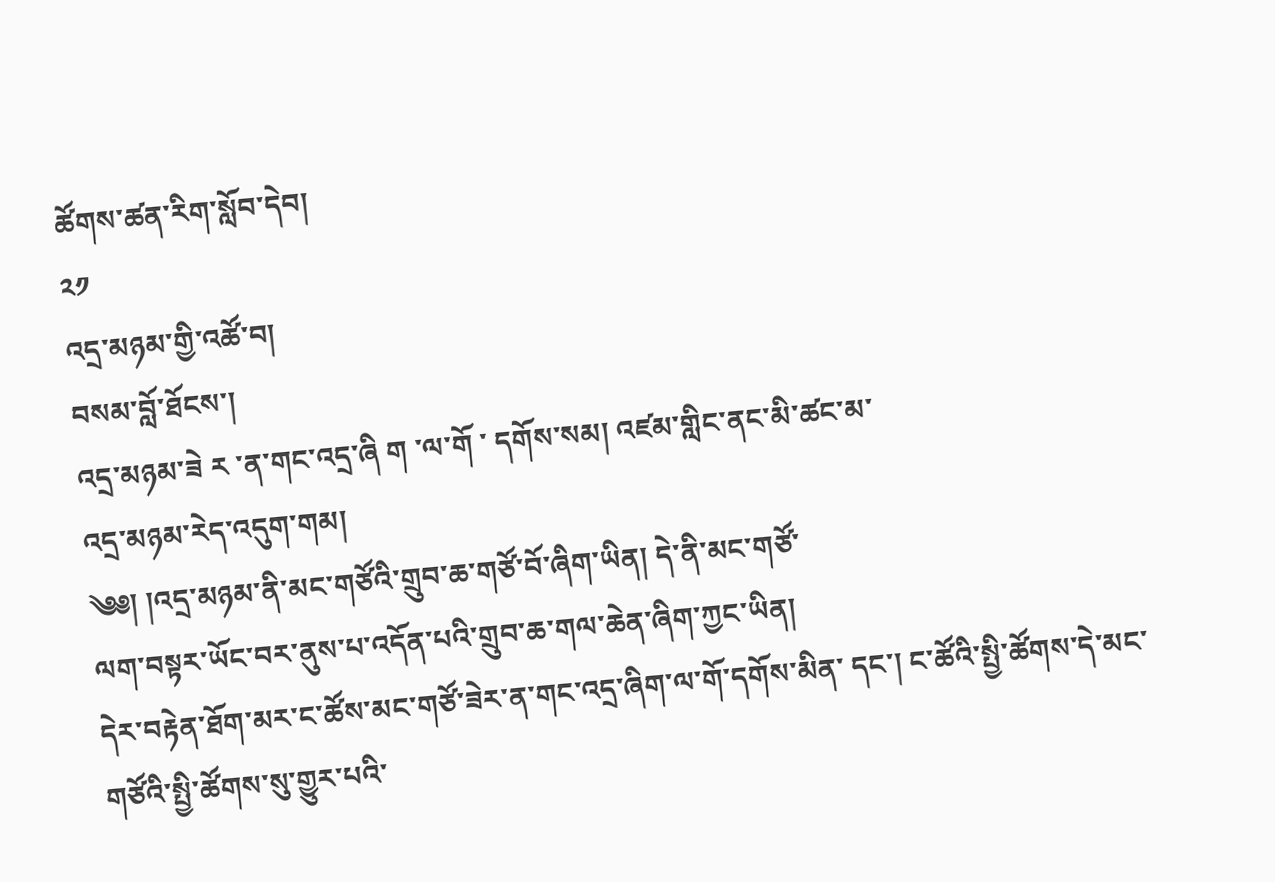ཚོགས་ཚན་རིག་སློབ་དེབ།
༢༡
འདྲ་མཉམ་གྱི་འཚོ་བ།
བསམ་བློ་ཐོངས་།
འདྲ་མཉམ་ཟེ ར ་ན་གང་འདྲ་ཞི ག ་ལ་གོ ་ དགོས་སམ། འཛམ་གླིང་ནང་མི་ཚང་མ་
འདྲ་མཉམ་རེད་འདུག་གམ།
༄༅། །འདྲ་མཉམ་ནི་མང་གཙོའི་གྲུབ་ཆ་གཙོ་བོ་ཞིག་ཡིན། དེ་ནི་མང་གཙོ་
ལག་བསྟར་ཡོང་བར་ནུས་པ་འདོན་པའི་གྲུབ་ཆ་གལ་ཆེན་ཞིག་ཀྱང་ཡིན།
དེར་བརྟེན་ཐོག་མར་ང་ཚོས་མང་གཙོ་ཟེར་ན་གང་འདྲ་ཞིག་ལ་གོ་དགོས་མིན་ དང་། ང་ཚོའི་སྤྱི་ཚོགས་དེ་མང་གཙོའི་སྤྱི་ཚོགས་སུ་གྱུར་པའི་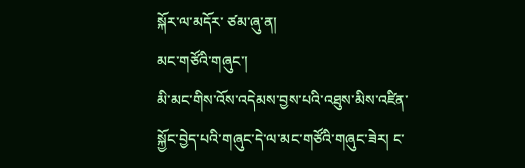སྐོར་ལ་མདོར་ ཙམ་ཞུ་ན།
མང་གཙོའི་གཞུང་།
མི་མང་གིས་འོས་འདེམས་བྱས་པའི་འཐུས་མིས་འཛིན་སྐྱོང་བྱེད་པའི་གཞུང་དེ་ལ་མང་གཙོའི་གཞུང་ཟེར། ང་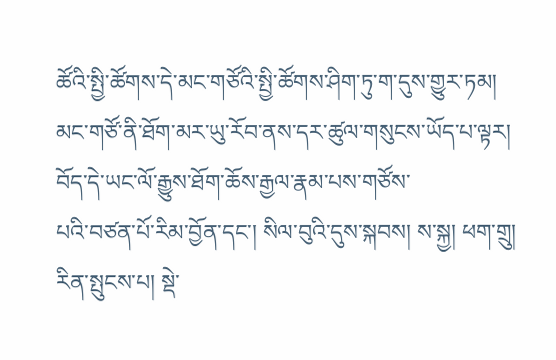ཚོའི་སྤྱི་ཚོགས་དེ་མང་གཙོའི་སྤྱི་ཚོགས་ཤིག་ཏུ་ག་དུས་གྱུར་ཏམ།
མང་གཙོ་ནི་ཐོག་མར་ཡུ་རོབ་ནས་དར་ཚུལ་གསུངས་ཡོད་པ་ལྟར། བོད་དེ་ཡང་ལོ་རྒྱུས་ཐོག་ཆོས་རྒྱལ་རྣམ་པས་གཙོས་
པའི་བཙན་པོ་རིམ་བྱོན་དང་། སིལ་བུའི་དུས་སྐབས། ས་སྐྱ། ཕག་གྲུ། རིན་སྤུངས་པ། སྡེ་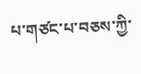པ་གཙང་པ་བཅས་ཀྱི་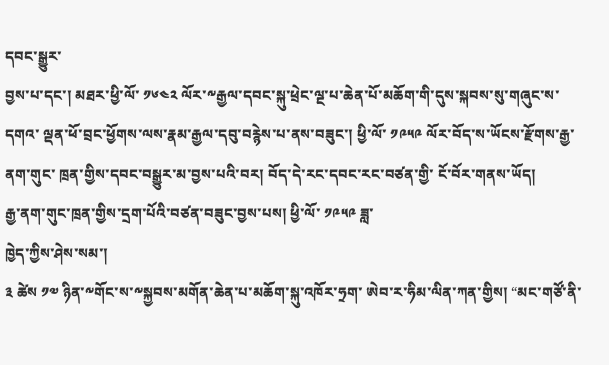དབང་སྒྱུར་
བྱས་པ་དང་། མཐར་ཕྱི་ལོ་ ༡༦༤༢ ལོར་༸རྒྱལ་དབང་སྐུ་ཕྲེང་ལྔ་པ་ཆེན་པོ་མཆོག་གི་དུས་སྐབས་སུ་གཞུང་ས་དགའ་ ལྡན་ཕོ་བྲང་ཕྱོགས་ལས་རྣམ་རྒྱལ་དབུ་བརྙེས་པ་ནས་བཟུང་། ཕྱི་ལོ་ ༡༩༥༩ ལོར་བོད་ས་ཡོངས་རྫོགས་རྒྱ་ནག་གུང་ ཁྲན་གྱིས་དབང་བསྒྱུར་མ་བྱས་པའི་བར། བོད་དེ་རང་དབང་རང་བཙན་གྱི་ ངོ་བོར་གནས་ཡོད།
རྒྱ་ནག་གུང་ཁྲན་གྱིས་དྲག་པོའི་བཙན་བཟུང་བྱས་པས། ཕྱི་ལོ་ ༡༩༥༩ ཟླ་
ཁྱེད་ཀྱིས་ཤེས་སམ་།
༣ ཚེས ༡༧ ཉིན་༸གོང་ས་༸སྐྱབས་མགོན་ཆེན་པ་མཆོག་སྐུ་འཁོར་ཧྲག་ ཨེབ་ར་ཧིམ་ལིན་ཀན་གྱིས། “མང་གཙོ་ནི་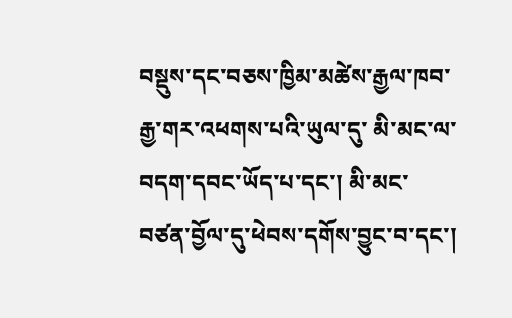བསྡུས་དང་བཅས་ཁྱིམ་མཚེས་རྒྱལ་ཁབ་རྒྱ་གར་འཕགས་པའི་ཡུལ་དུ་ མི་མང་ལ་བདག་དབང་ཡོད་པ་དང་། མི་མང་
བཙན་བྱོལ་དུ་ཕེབས་དགོས་བྱུང་བ་དང་།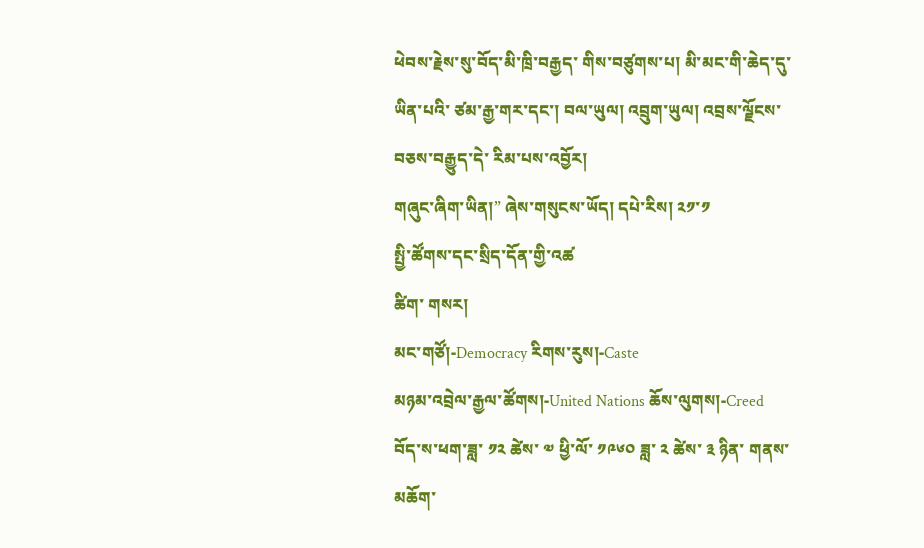ཕེབས་རྗེས་སུ་བོད་མི་ཁྲི་བརྒྱད་ གིས་བཙུགས་པ། མི་མང་གི་ཆེད་དུ་ཡིན་པའི་ ཙམ་རྒྱ་གར་དང་། བལ་ཡུལ། འབྲུག་ཡུལ། འབྲས་ལྗོངས་བཅས་བརྒྱུད་དེ་ རིམ་པས་འབྱོར།
གཞུང་ཞིག་ཡིན།” ཞེས་གསུངས་ཡོད། དཔེ་རིས། ༢༡་༡
སྤྱི་ཚོགས་དང་སྲིད་དོན་གྱི་འཚ
ཚིག་ གསར།
མང་གཙོ།-Democracy རིགས་རུས།-Caste
མཉམ་འབྲེལ་རྒྱལ་ཚོགས།-United Nations ཆོས་ལུགས།-Creed
བོད་ས་ཕག་ཟླ་ ༡༢ ཚེས་ ༧ ཕྱི་ལོ་ ༡༩༦༠ ཟླ་ ༢ ཚེས་ ༣ ཉིན་ གནས་མཆོག་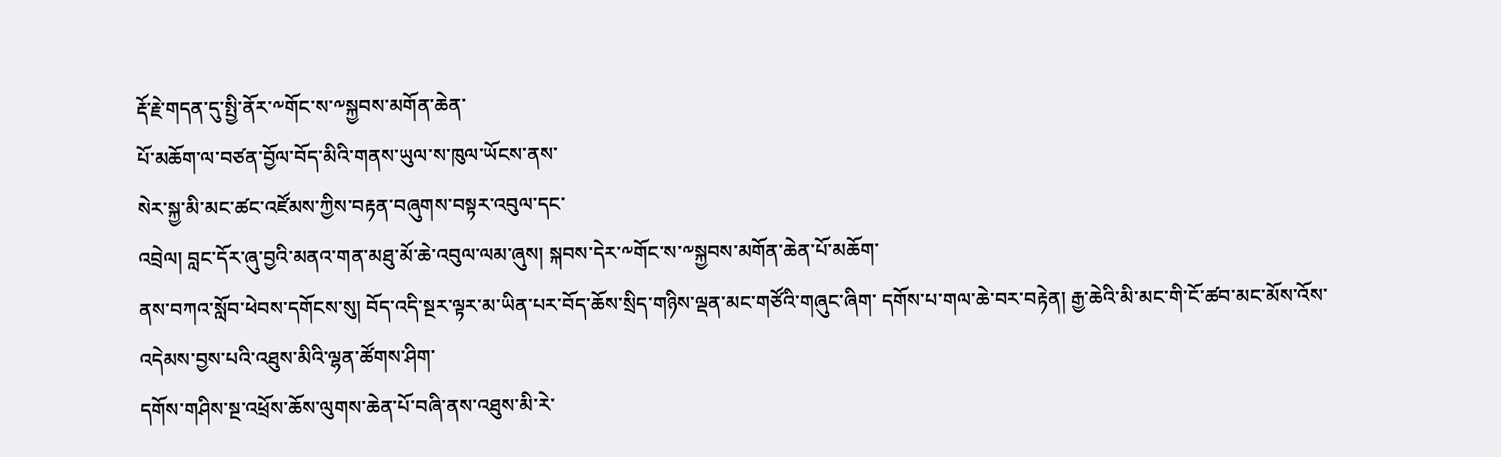རྡོ་རྗེ་གདན་དུ་སྤྱི་ནོར་༸གོང་ས་༸སྐྱབས་མགོན་ཆེན་
པོ་མཆོག་ལ་བཙན་བྱོལ་བོད་མིའི་གནས་ཡུལ་ས་ཁུལ་ཡོངས་ནས་
སེར་སྐྱ་མི་མང་ཚང་འཛོམས་ཀྱིས་བརྟན་བཞུགས་བསྟར་འབུལ་དང་
འབྲེལ། བླང་དོར་ཞུ་བྱའི་མནའ་གན་མཐུ་མོ་ཆེ་འབུལ་ལམ་ཞུས། སྐབས་དེར་༸གོང་ས་༸སྐྱབས་མགོན་ཆེན་པོ་མཆོག་
ནས་བཀའ་སློབ་ཕེབས་དགོངས་སུ། བོད་འདི་སྔར་ལྟར་མ་ཡིན་པར་བོད་ཆོས་སྲིད་གཉིས་ལྡན་མང་གཙོའི་གཞུང་ཞིག་ དགོས་པ་གལ་ཆེ་བར་བརྟེན། རྒྱ་ཆེའི་མི་མང་གི་ངོ་ཚབ་མང་མོས་འོས་འདེམས་བྱས་པའི་འཐུས་མིའི་ལྷན་ཚོགས་ཤིག་
དགོས་གཤིས་སྔ་འཕྲོས་ཆོས་ལུགས་ཆེན་པོ་བཞི་ནས་འཐུས་མི་རེ་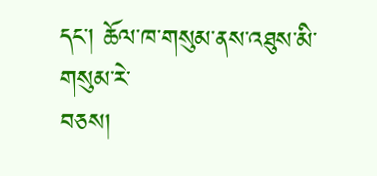དང་། ཆོལ་ཁ་གསུམ་ནས་འཐུས་མི་གསུམ་རེ་
བཅས།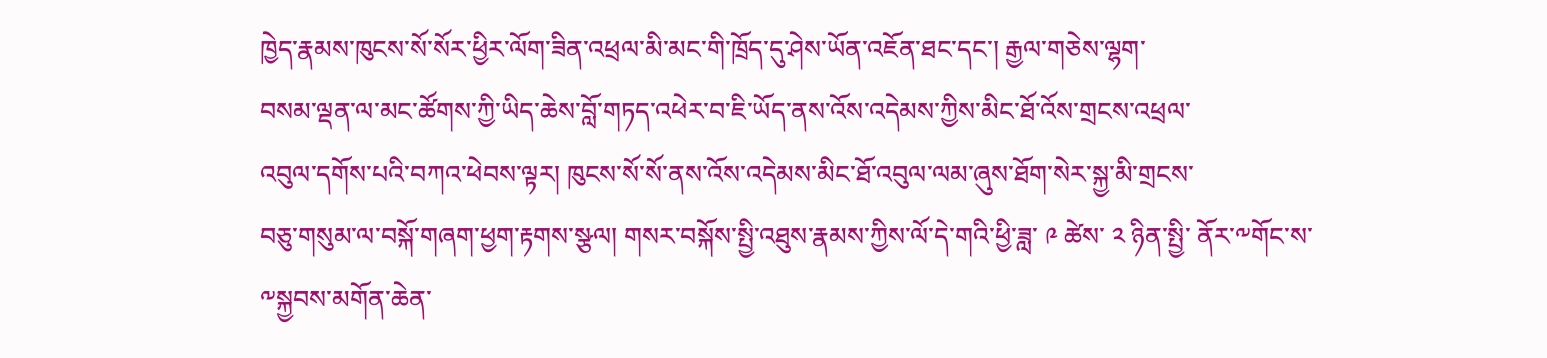ཁྱེད་རྣམས་ཁུངས་སོ་སོར་ཕྱིར་ལོག་ཟིན་འཕྲལ་མི་མང་གི་ཁྲོད་དུ་ཤེས་ཡོན་འཇོན་ཐང་དང་། རྒྱལ་གཅེས་ལྷག་
བསམ་ལྡན་ལ་མང་ཚོགས་ཀྱི་ཡིད་ཆེས་བློ་གཏད་འཕེར་བ་ཇི་ཡོད་ནས་འོས་འདེམས་ཀྱིས་མིང་ཐོ་འོས་གྲངས་འཕྲལ་
འབུལ་དགོས་པའི་བཀའ་ཕེབས་ལྟར། ཁུངས་སོ་སོ་ནས་འོས་འདེམས་མིང་ཐོ་འབུལ་ལམ་ཞུས་ཐོག་སེར་སྐྱ་མི་གྲངས་
བཅུ་གསུམ་ལ་བསྐོ་གཞག་ཕྱག་རྟགས་སྩལ། གསར་བསྐོས་སྤྱི་འཐུས་རྣམས་ཀྱིས་ལོ་དེ་གའི་ཕྱི་ཟླ་ ༩ ཚེས་ ༢ ཉིན་སྤྱི་ ནོར་༸གོང་ས་༸སྐྱབས་མགོན་ཆེན་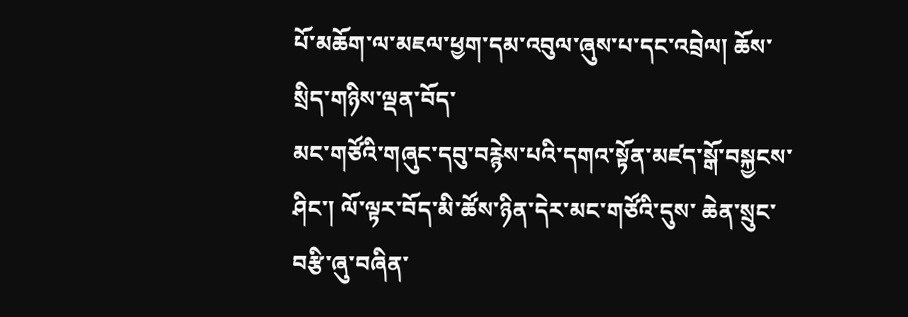པོ་མཆོག་ལ་མཇལ་ཕྱག་དམ་འབུལ་ཞུས་པ་དང་འབྲེལ། ཆོས་སྲིད་གཉིས་ལྡན་བོད་
མང་གཙོའི་གཞུང་དབུ་བརྙེས་པའི་དགའ་སྟོན་མཛད་སྒོ་བསྐྱངས་ཤིང་། ལོ་ལྟར་བོད་མི་ཚོས་ཉིན་དེར་མང་གཙོའི་དུས་ ཆེན་སྲུང་བརྩི་ཞུ་བཞིན་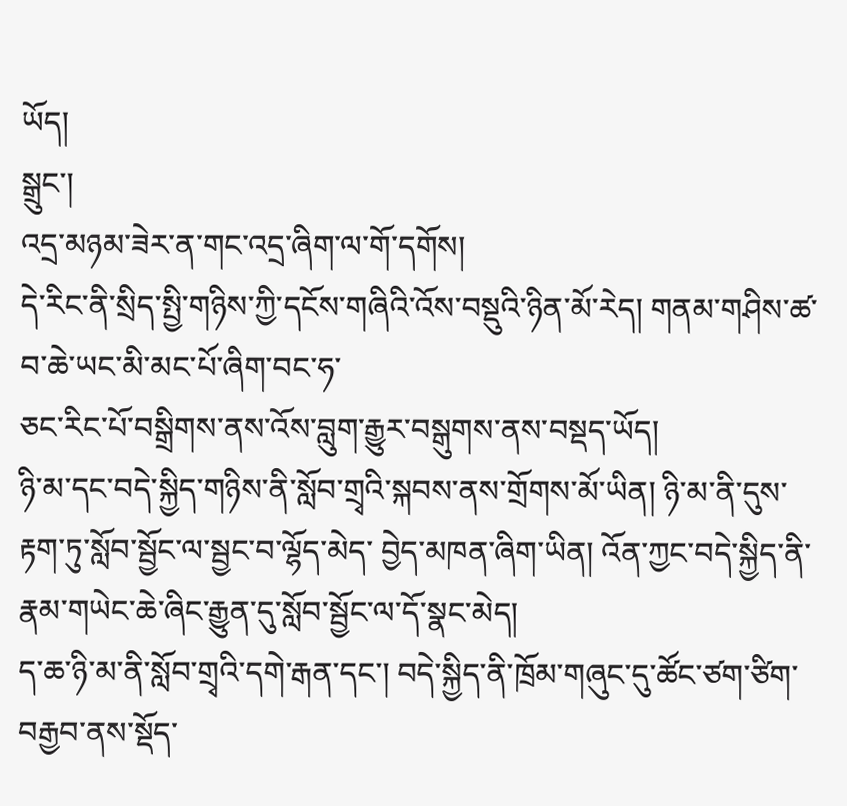ཡོད།
སྒྲུང་།
འདྲ་མཉམ་ཟེར་ན་གང་འདྲ་ཞིག་ལ་གོ་དགོས།
དེ་རིང་ནི་སྲིད་སྤྱི་གཉིས་ཀྱི་དངོས་གཞིའི་འོས་བསྡུའི་ཉིན་མོ་རེད། གནམ་གཤིས་ཚ་བ་ཆེ་ཡང་མི་མང་པོ་ཞིག་བང་ཧ་
ཅང་རིང་པོ་བསྒྲིགས་ནས་འོས་བླུག་རྒྱུར་བསྒུགས་ནས་བསྡད་ཡོད།
ཉི་མ་དང་བདེ་སྐྱིད་གཉིས་ནི་སློབ་གྲྭའི་སྐབས་ནས་གྲོགས་མོ་ཡིན། ཉི་མ་ནི་དུས་རྟག་ཏུ་སློབ་སྦྱོང་ལ་སྦྱང་བ་ལྷོད་མེད་ བྱེད་མཁན་ཞིག་ཡིན། འོན་ཀྱང་བདེ་སྐྱིད་ནི་རྣམ་གཡེང་ཆེ་ཞིང་རྒྱུན་དུ་སློབ་སྦྱོང་ལ་དོ་སྣང་མེད།
ད་ཆ་ཉི་མ་ནི་སློབ་གྲྭའི་དགེ་རྒན་དང་། བདེ་སྐྱིད་ནི་ཁྲོམ་གཞུང་དུ་ཚོང་ཙག་ཙིག་བརྒྱབ་ནས་སྡོད་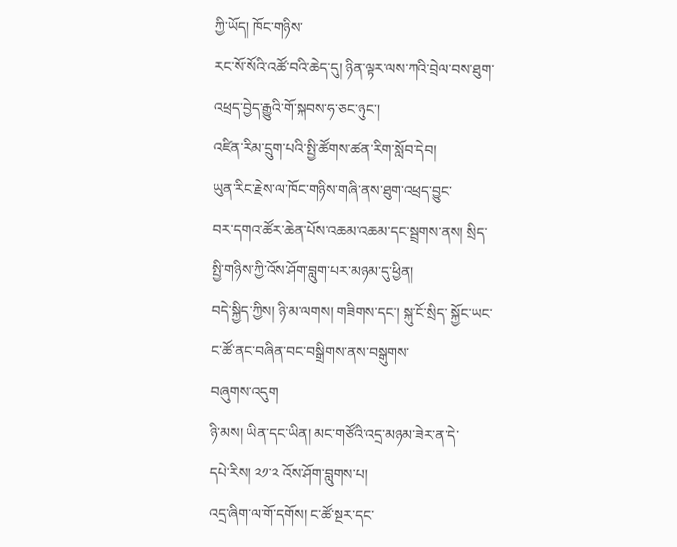ཀྱི་ཡོད། ཁོང་གཉིས་
རང་སོ་སོའི་འཚོ་བའི་ཆེད་དུ། ཉིན་ལྟར་ལས་ཀའི་བྲེལ་བས་ཐུག་འཕྲད་བྱེད་རྒྱུའི་གོ་སྐབས་ཧ་ཅང་ཉུང་།
འཛིན་རིམ་དྲུག་པའི་སྤྱི་ཚོགས་ཚན་རིག་སློབ་དེབ།
ཡུན་རིང་རྗེས་ལ་ཁོང་གཉིས་གཞི་ནས་ཐུག་འཕྲད་བྱུང་
བར་དགའ་ཚོར་ཆེན་པོས་འཆམ་འཆམ་དང་སྦྲགས་ནས། སྲིད་སྤྱི་གཉིས་ཀྱི་འོས་ཤོག་བླུག་པར་མཉམ་དུ་ཕྱིན།
བདེ་སྐྱིད་ཀྱིས། ཉི་མ་ལགས། གཟིགས་དང་། སྐུ་ངོ་སྲིད་ སྐྱོང་ཡང་ང་ཚོ་ནང་བཞིན་བང་བསྒྲིགས་ནས་བསྒུགས་
བཞུགས་འདུག
ཉི་མས། ཡིན་དང་ཡིན། མང་གཙོའི་འདྲ་མཉམ་ཟེར་ན་དེ་
དཔེ་རིས། ༢༡་༢ འོས་ཤོག་བླུགས་པ།
འདྲ་ཞིག་ལ་གོ་དགོས། ང་ཚོ་སྔར་དང་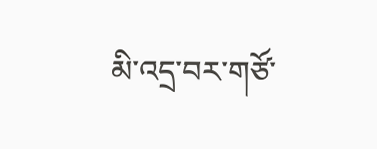མི་འདྲ་བར་གཙོ་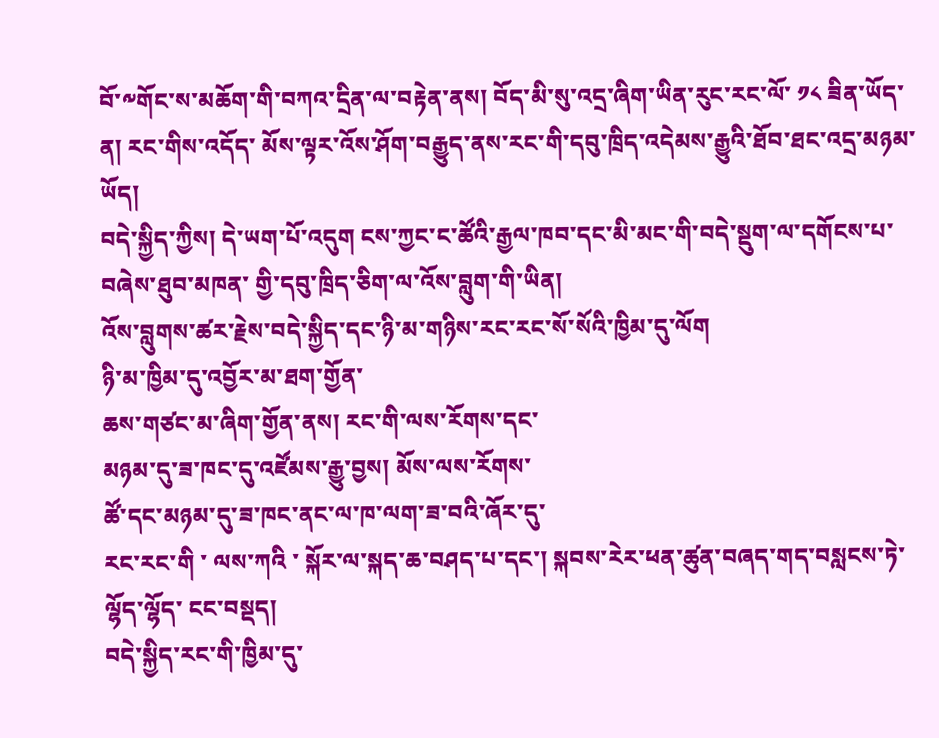བོ་༸གོང་ས་མཆོག་གི་བཀའ་དྲིན་ལ་བརྟེན་ནས། བོད་མི་སུ་འདྲ་ཞིག་ཡིན་རུང་རང་ལོ་ ༡༨ ཟིན་ཡོད་ན། རང་གིས་འདོད་ མོས་ལྟར་འོས་ཤོག་བརྒྱུད་ནས་རང་གི་དབུ་ཁྲིད་འདེམས་རྒྱུའི་ཐོབ་ཐང་འདྲ་མཉམ་ཡོད།
བདེ་སྐྱིད་ཀྱིས། དེ་ཡག་པོ་འདུག ངས་ཀྱང་ང་ཚོའི་རྒྱལ་ཁབ་དང་མི་མང་གི་བདེ་སྡུག་ལ་དགོངས་པ་བཞེས་ཐུབ་མཁན་ གྱི་དབུ་ཁྲིད་ཅིག་ལ་འོས་བླུག་གི་ཡིན།
འོས་བླུགས་ཚར་རྗེས་བདེ་སྐྱིད་དང་ཉི་མ་གཉིས་རང་རང་སོ་སོའི་ཁྱིམ་དུ་ལོག
ཉི་མ་ཁྱིམ་དུ་འབྱོར་མ་ཐག་གྱོན་
ཆས་གཙང་མ་ཞིག་གྱོན་ནས། རང་གི་ལས་རོགས་དང་
མཉམ་དུ་ཟ་ཁང་དུ་འཛོམས་རྒྱུ་བྱས། མོས་ལས་རོགས་
ཚོ་དང་མཉམ་དུ་ཟ་ཁང་ནང་ལ་ཁ་ལག་ཟ་བའི་ཞོར་དུ་
རང་རང་གི ་ ལས་ཀའི ་ སྐོར་ལ་སྐད་ཆ་བཤད་པ་དང་། སྐབས་རེར་ཕན་ཚུན་བཞད་གད་བསླངས་ཏེ་ལྷོད་ལྷོད་ ངང་བསྡད།
བདེ་སྐྱིད་རང་གི་ཁྱིམ་དུ་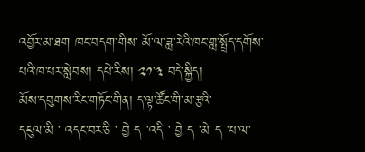འབྱོར་མ་ཐག ཁང་བདག་གིས་ མོ་ལ་ཟླ་རེའི་ཁང་གླ་སྤྲོད་དགོས་པའི་ཁ་པར་སླེབས། དཔེ་རིས། ༢༡་༣ བདེ་སྐྱིད།
མོས་དབུགས་རིང་གཏོང་གིན། ད་ལྟ་ཚོང་གི་མ་རྩའི་
དངུལ་མི ་ འདང་བར་ཅི ་ བྱེ ད ་འདི ་ བྱེ ད ་མེ ད ་པ་ལ་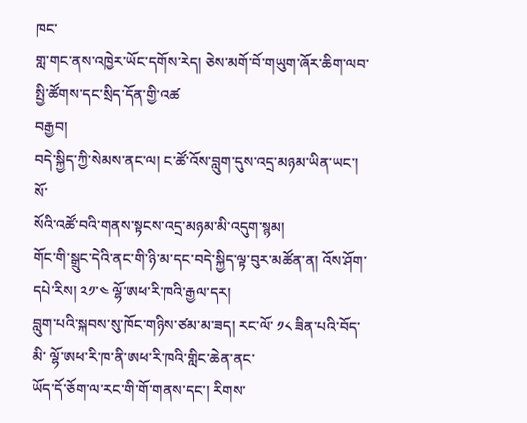ཁང་
གླ་གང་ནས་འཁྱེར་ཡོང་དགོས་རེད། ཅེས་མགོ་བོ་གཡུག་ཞོར་ཆིག་ལབ་
སྤྱི་ཚོགས་དང་སྲིད་དོན་གྱི་འཚ
བརྒྱབ།
བདེ་སྐྱིད་ཀྱི་སེམས་ནང་ལ། ང་ཚོ་འོས་བླུག་དུས་འདྲ་མཉམ་ཡིན་ཡང་། སོ་
སོའི་འཚོ་བའི་གནས་སྟངས་འདྲ་མཉམ་མི་འདུག་སྙམ།
གོང་གི་སྒྲུང་དེའི་ནང་གི་ཉི་མ་དང་བདེ་སྐྱིད་ལྟ་བུར་མཚོན་ན། འོས་ཤོག་
དཔེ་རིས། ༢༡་༤ ལྷོ་ཨཕ་རི་ཁའི་རྒྱལ་དར།
བླུག་པའི་སྐབས་སུ་ཁོང་གཉིས་ཙམ་མ་ཟད། རང་ལོ་ ༡༨ ཟིན་པའི་བོད་མི་ ལྷོ་ཨཕ་རི་ཁ་ནི་ཨཕ་རི་ཁའི་གླིང་ཆེན་ནང་
ཡོད་དོ་ཅོག་ལ་རང་གི་གོ་གནས་དང་། རིགས་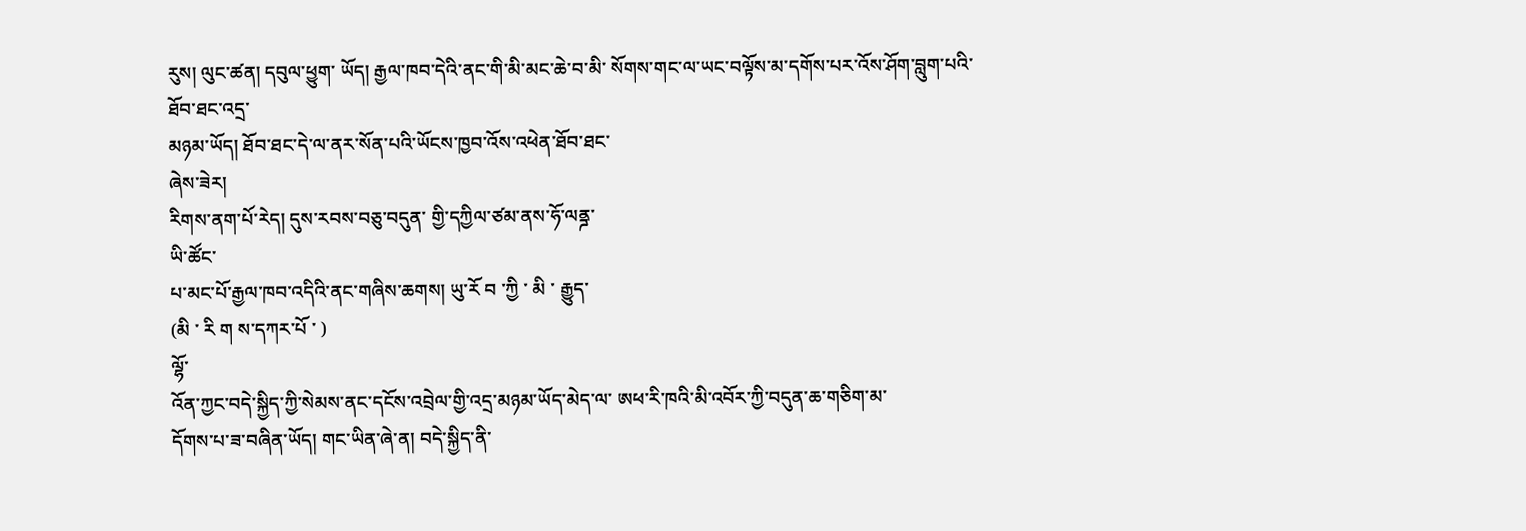རུས། ལུང་ཚན། དབུལ་ཕྱུག་ ཡོད། རྒྱལ་ཁབ་དེའི་ནང་གི་མི་མང་ཆེ་བ་མི་ སོགས་གང་ལ་ཡང་བལྟོས་མ་དགོས་པར་འོས་ཤོག་བླུག་པའི་ཐོབ་ཐང་འདྲ་
མཉམ་ཡོད། ཐོབ་ཐང་དེ་ལ་ནར་སོན་པའི་ཡོངས་ཁྱབ་འོས་འཕེན་ཐོབ་ཐང་
ཞེས་ཟེར།
རིགས་ནག་པོ་རེད། དུས་རབས་བཅུ་བདུན་ གྱི་དཀྱིལ་ཙམ་ནས་ཧོ་ལནྜ་
ཡི་ཚོང་
པ་མང་པོ་རྒྱལ་ཁབ་འདིའི་ནང་གཞིས་ཆགས། ཡུ་རོ བ ་ཀྱི ་ མི ་ རྒྱུད་
(མི ་ རི ག ས་དཀར་པོ ་ )
ལྷོ་
འོན་ཀྱང་བདེ་སྐྱིད་ཀྱི་སེམས་ནང་དངོས་འབྲེལ་གྱི་འདྲ་མཉམ་ཡོད་མེད་ལ་ ཨཕ་རི་ཁའི་མི་འབོར་ཀྱི་བདུན་ཆ་གཅིག་མ་
དོགས་པ་ཟ་བཞིན་ཡོད། གང་ཡིན་ཞེ་ན། བདེ་སྐྱིད་ནི་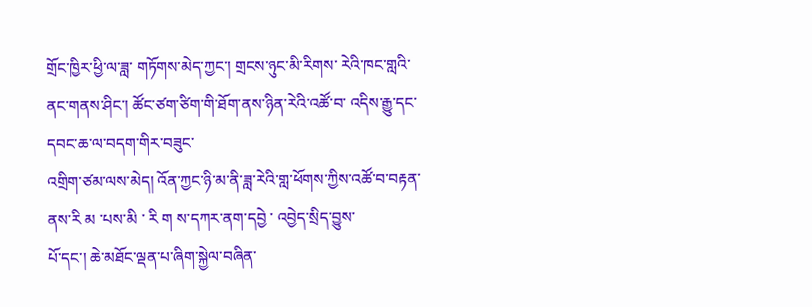གྲོང་ཁྱིར་ཕྱི་ལ་ཟླ་ གཏོགས་མེད་ཀྱང་། གྲངས་ཉུང་མི་རིགས་ རེའི་ཁང་གླའི་ནང་གནས་ཤིང་། ཚོང་ཙག་ཙིག་གི་ཐོག་ནས་ཉིན་རེའི་འཚོ་བ་ འདིས་རྒྱུ་དང་དབང་ཆ་ལ་བདག་གིར་བཟུང་
འགྲིག་ཙམ་ལས་མེད། འོན་ཀྱང་ཉི་མ་ནི་ཟླ་རེའི་གླ་ཕོགས་ཀྱིས་འཚོ་བ་བརྟན་ ནས་རི མ ་པས་མི ་ རི ག ས་དཀར་ནག་དབྱེ ་ འབྱེད་སྲིད་བྱུས་
པོ་དང་། ཆེ་མཐོང་ལྡན་པ་ཞིག་སྐྱེལ་བཞིན་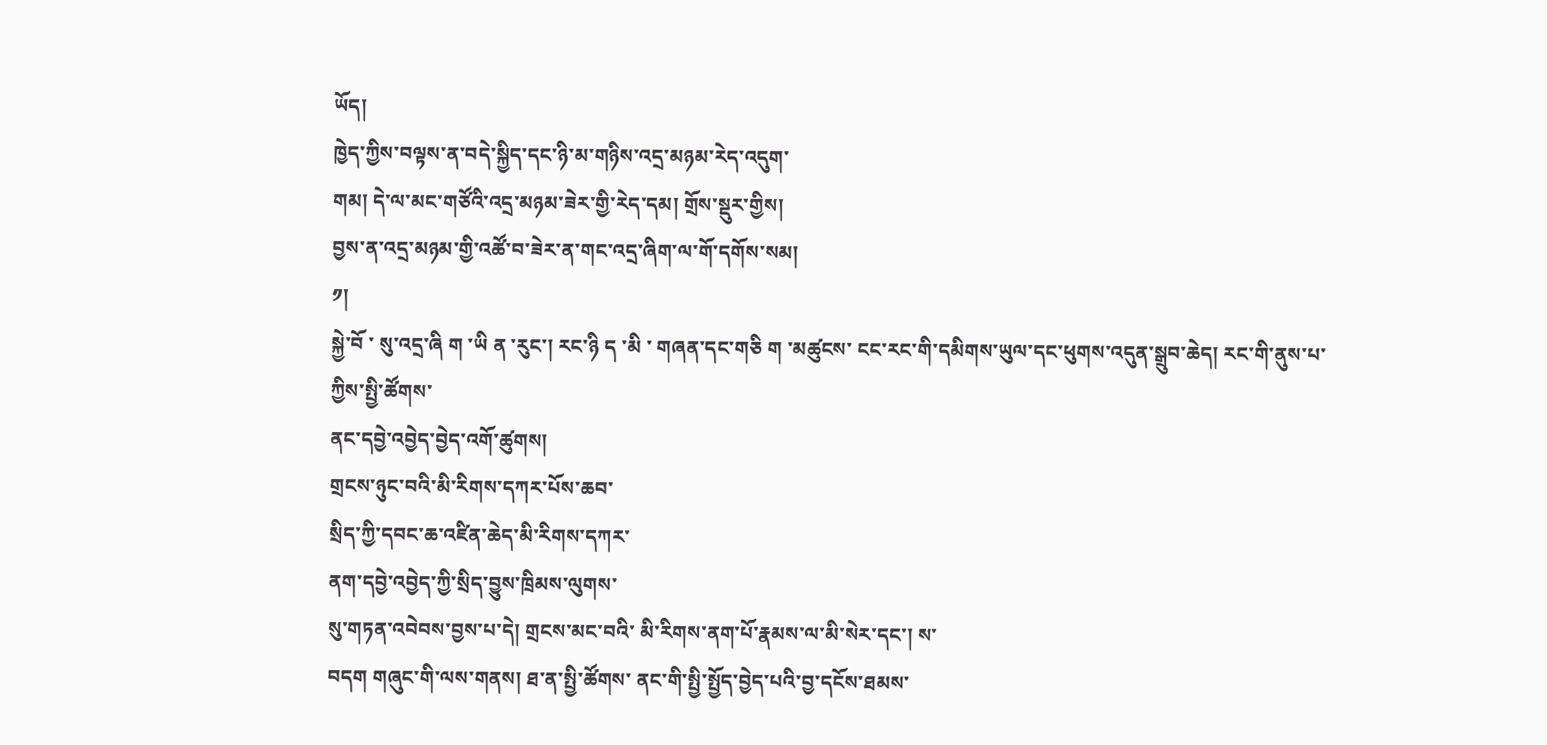ཡོད།
ཁྱེད་ཀྱིས་བལྟས་ན་བདེ་སྐྱིད་དང་ཉི་མ་གཉིས་འདྲ་མཉམ་རེད་འདུག་
གམ། དེ་ལ་མང་གཙོའི་འདྲ་མཉམ་ཟེར་གྱི་རེད་དམ། གྲོས་སྡུར་གྱིས།
བྱས་ན་འདྲ་མཉམ་གྱི་འཚོ་བ་ཟེར་ན་གང་འདྲ་ཞིག་ལ་གོ་དགོས་སམ།
༡།
སྐྱེ་བོ ་ སུ་འདྲ་ཞི ག ་ཡི ན ་རུང་། རང་ཉི ད ་མི ་ གཞན་དང་གཅི ག ་མཚུངས་ ངང་རང་གི་དམིགས་ཡུལ་དང་ཕུགས་འདུན་སྒྲུབ་ཆེད། རང་གི་ནུས་པ་
ཀྱིས་སྤྱི་ཚོགས་
ནང་དབྱེ་འབྱེད་བྱེད་འགོ་ཚུགས།
གྲངས་ཉུང་བའི་མི་རིགས་དཀར་པོས་ཆབ་
སྲིད་ཀྱི་དབང་ཆ་འཛིན་ཆེད་མི་རིགས་དཀར་
ནག་དབྱེ་འབྱེད་ཀྱི་སྲིད་བྱུས་ཁྲིམས་ལུགས་
སུ་གཏན་འབེབས་བྱས་པ་དེ། གྲངས་མང་བའི་ མི་རིགས་ནག་པོ་རྣམས་ལ་མི་སེར་དང་། ས་
བདག གཞུང་གི་ལས་གནས། ཐ་ན་སྤྱི་ཚོགས་ ནང་གི་སྤྱི་སྤྱོད་བྱེད་པའི་བྱ་དངོས་ཐམས་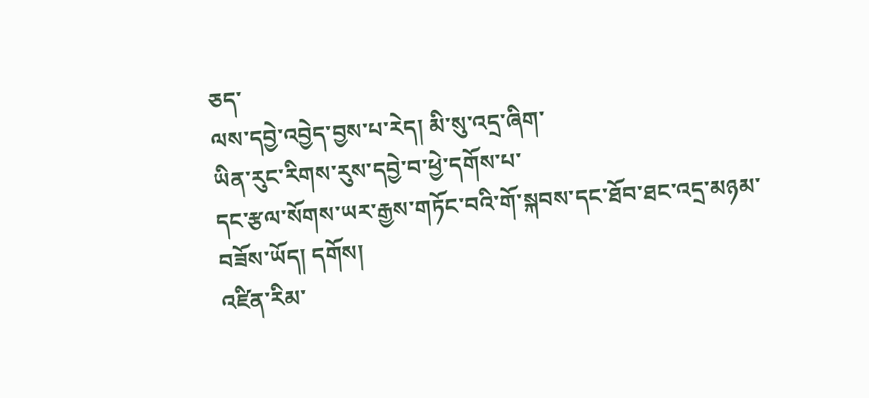ཅད་
ལས་དབྱེ་འབྱེད་བྱས་པ་རེད། མི་སུ་འདྲ་ཞིག་
ཡིན་རུང་རིགས་རུས་དབྱེ་བ་ཕྱེ་དགོས་པ་
དང་རྩལ་སོགས་ཡར་རྒྱས་གཏོང་བའི་གོ་སྐབས་དང་ཐོབ་ཐང་འདྲ་མཉམ་ བཟོས་ཡོད། དགོས།
འཛིན་རིམ་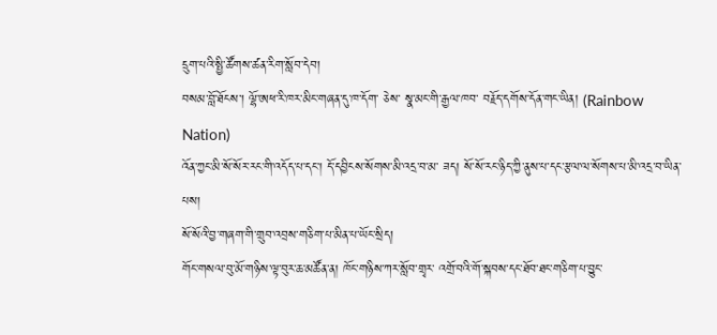དྲུག་པའི་སྤྱི་ཚོགས་ཚན་རིག་སློབ་དེབ།
བསམ་བློ་ཐོངས་། ལྷོ་ཨཕ་རི་ཁར་མིང་གཞན་དུ་ཁ་དོག་ ཅེས་ སྣ་མང་གི་རྒྱལ་ཁབ་ བརྗོད་དགོས་དོན་གང་ཡིན། (Rainbow Nation)
འོན་ཀྱང་མི་སོ་སོར་རང་གི་འདོད་པ་དང་། དོ་དབྱིངས་སོགས་མི་འདྲ་བ་མ་ ཟད། སོ་སོ་རང་ཉིད་ཀྱི་ནུས་པ་དང་རྩལ་ལ་སོགས་པ་མི་འདྲ་བ་ཡིན་པས།
སོ་སོའི་བྱ་གཞག་གི་གྲུབ་འབྲས་གཅིག་པ་མིན་པ་ཡོང་སྲིད།
གོང་གསལ་བུ་མོ་གཉིས་ལྟ་བུར་ཆ་མཚོན་ན། ཁོང་གཉིས་ཀར་སློབ་གྲྭར་ འགྲོ་བའི་གོ་སྐབས་དང་ཐོབ་ཐང་གཅིག་པ་བྱུང་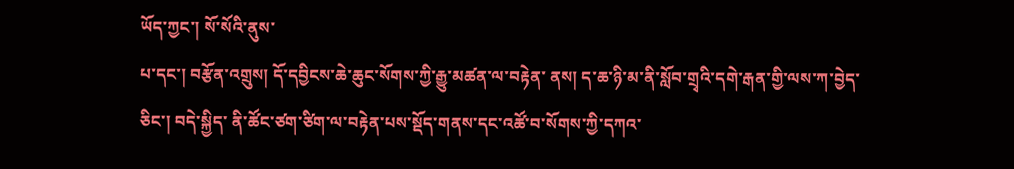ཡོད་ཀྱང་། སོ་སོའི་ནུས་
པ་དང་། བརྩོན་འགྲུས། དོ་དབྱིངས་ཆེ་ཆུང་སོགས་ཀྱི་རྒྱུ་མཚན་ལ་བརྟེན་ ནས། ད་ཆ་ཉི་མ་ནི་སློབ་གྲྭའི་དགེ་རྒན་གྱི་ལས་ཀ་བྱེད་ཅིང་། བདེ་སྐྱིད་ ནི་ཚོང་ཙག་ཙིག་ལ་བརྟེན་པས་སྡོད་གནས་དང་འཚོ་བ་སོགས་ཀྱི་དཀའ་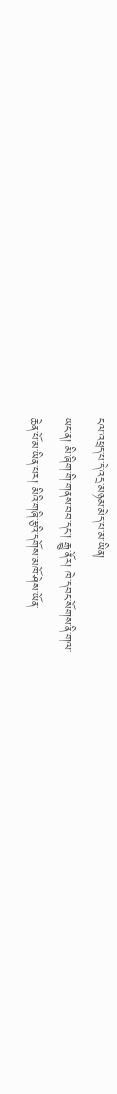ངལ་འཕྲད་པ་དེ་འདྲ་མཉམ་མེད་པ་མ་ཡིན།
ཡང་ན། མི་ཞིག་གི་གནས་བབ་དང་། རྒྱུ་ནོར། ཁེ་དབང་སོགས་ནི་གལ་
ཆེན་པོ་མ་ཡིན་པར། མིའི་གཞི་རྩའི་དགོས་མཁོ་ཤེས་ཡོན་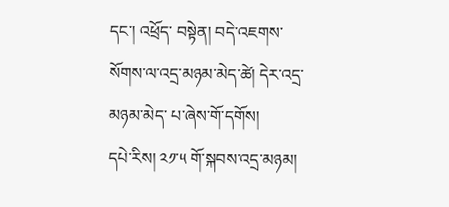དང་། འཕྲོད་ བསྟེན། བདེ་འཇགས་སོགས་ལ་འདྲ་མཉམ་མེད་ཚེ། དེར་འདྲ་མཉམ་མེད་ པ་ཞེས་གོ་དགོས།
དཔེ་རིས། ༢༡་༥ གོ་སྐབས་འདྲ་མཉམ།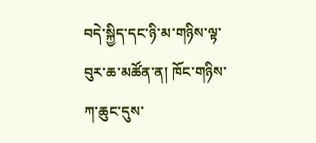བདེ་སྐྱིད་དང་ཉི་མ་གཉིས་ལྟ་བུར་ཆ་མཚོན་ན། ཁོང་གཉིས་ཀ་ཆུང་དུས་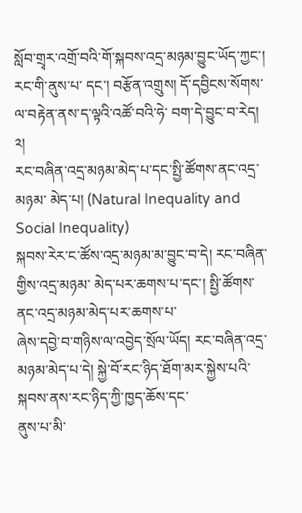སློབ་གྲྭར་འགྲོ་བའི་གོ་སྐབས་འདྲ་མཉམ་བྱུང་ཡོད་ཀྱང་། རང་གི་ནུས་པ་ དང་། བརྩོན་འགྲུས། དོ་དབྱིངས་སོགས་ལ་བརྟེན་ནས་ད་ལྟའི་འཚོ་བའི་ཧེ་ བག་དེ་བྱུང་བ་རེད།
༢།
རང་བཞིན་འདྲ་མཉམ་མེད་པ་དང་སྤྱི་ཚོགས་ནང་འདྲ་མཉམ་ མེད་པ། (Natural Inequality and Social Inequality)
སྐབས་རེར་ང་ཚོས་འདྲ་མཉམ་མ་བྱུང་བ་དེ། རང་བཞིན་གྱིས་འདྲ་མཉམ་ མེད་པར་ཆགས་པ་དང་། སྤྱི་ཚོགས་ནང་འདྲ་མཉམ་མེད་པར་ཆགས་པ་
ཞེས་དབྱེ་བ་གཉིས་ལ་འབྱེད་སྲོལ་ཡོད། རང་བཞིན་འདྲ་མཉམ་མེད་པ་དེ། སྐྱེ་བོ་རང་ཉིད་ཐོག་མར་སྐྱེས་པའི་སྐབས་ནས་རང་ཉིད་ཀྱི་ཁྱད་ཆོས་དང་
ནུས་པ་མི་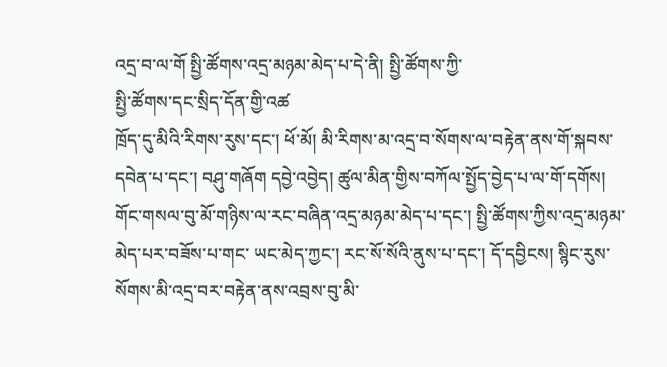འདྲ་བ་ལ་གོ སྤྱི་ཚོགས་འདྲ་མཉམ་མེད་པ་དེ་ནི། སྤྱི་ཚོགས་ཀྱི་
སྤྱི་ཚོགས་དང་སྲིད་དོན་གྱི་འཚ
ཁྲོད་དུ་མིའི་རིགས་རུས་དང་། ཕོ་མོ། མི་རིགས་མ་འདྲ་བ་སོགས་ལ་བརྟེན་ནས་གོ་སྐབས་དབེན་པ་དང་། བཤུ་གཞོག དབྱེ་འབྱེད། ཚུལ་མིན་གྱིས་བཀོལ་སྤྱོད་བྱེད་པ་ལ་གོ་དགོས།
གོང་གསལ་བུ་མོ་གཉིས་ལ་རང་བཞིན་འདྲ་མཉམ་མེད་པ་དང་། སྤྱི་ཚོགས་ཀྱིས་འདྲ་མཉམ་མེད་པར་བཟོས་པ་གང་ ཡང་མེད་ཀྱང་། རང་སོ་སོའི་ནུས་པ་དང་། དོ་དབྱིངས། སྙིང་རུས་སོགས་མི་འདྲ་བར་བརྟེན་ནས་འབྲས་བུ་མི་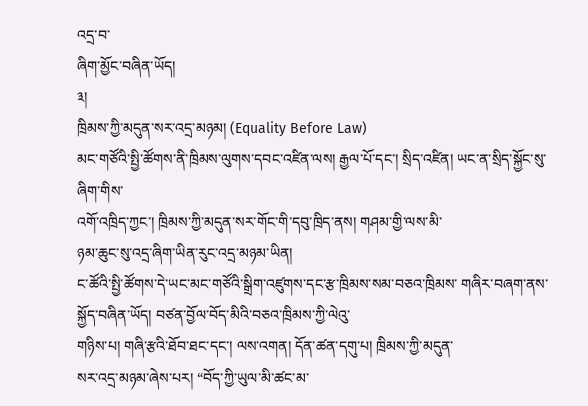འདྲ་བ་
ཞིག་མྱོང་བཞིན་ཡོད།
༣།
ཁྲིམས་ཀྱི་མདུན་སར་འདྲ་མཉམ། (Equality Before Law)
མང་གཙོའི་སྤྱི་ཚོགས་ནི་ཁྲིམས་ལུགས་དབང་འཛིན་ལས། རྒྱལ་པོ་དང་། སྲིད་འཛིན། ཡང་ན་སྲིད་སྐྱོང་སུ་ཞིག་གིས་
འགོ་འཁྲིད་ཀྱང་། ཁྲིམས་ཀྱི་མདུན་སར་གོང་གི་དབུ་ཁྲིད་ནས། གཤམ་གྱི་ལས་མི་
ཉམ་ཆུང་སུ་འདྲ་ཞིག་ཡིན་རུང་འདྲ་མཉམ་ཡིན།
ང་ཚོའི་སྤྱི་ཚོགས་དེ་ཡང་མང་གཙོའི་སྒྲིག་འཛུགས་དང་རྩ་ཁྲིམས་སམ་བཅའ་ཁྲིམས་ གཞིར་བཞག་ནས་སྐྱོད་བཞིན་ཡོད། བཙན་བྱོལ་བོད་མིའི་བཅའ་ཁྲིམས་ཀྱི་ལེའུ་
གཉིས་པ། གཞི་རྩའི་ཐོབ་ཐང་དང་། ལས་འགན། དོན་ཚན་དགུ་པ། ཁྲིམས་ཀྱི་མདུན་
སར་འདྲ་མཉམ་ཞེས་པར། “བོད་ཀྱི་ཡུལ་མི་ཚང་མ་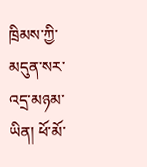ཁྲིམས་ཀྱི་མདུན་སར་འདྲ་མཉམ་
ཡིན། ཕོ་མོ་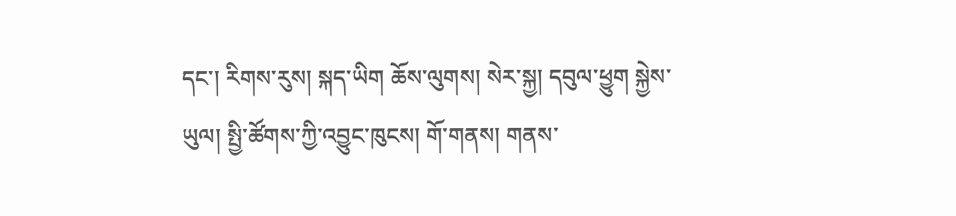དང་། རིགས་རུས། སྐད་ཡིག ཆོས་ལུགས། སེར་སྐྱ། དབུལ་ཕྱུག སྐྱེས་
ཡུལ། སྤྱི་ཚོགས་ཀྱི་འབྱུང་ཁུངས། གོ་གནས། གནས་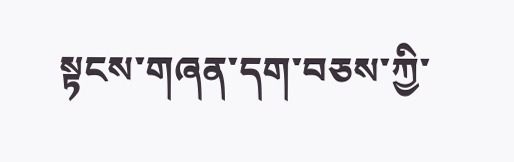སྟངས་གཞན་དག་བཅས་ཀྱི་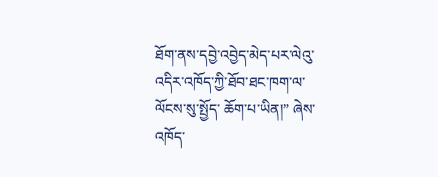ཐོག་ནས་དབྱེ་འབྱེད་མེད་པར་ལེའུ་འདིར་འཁོད་ཀྱི་ཐོབ་ཐང་ཁག་ལ་ལོངས་སུ་སྤྱོད་ ཆོག་པ་ཡིན།” ཞེས་འཁོད་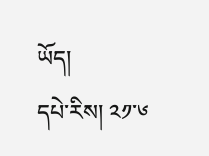ཡོད།
དཔེ་རིས། ༢༡་༦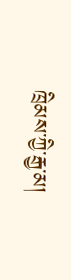ཁྲིམས་ཀྱི་རྒྱ་མ།